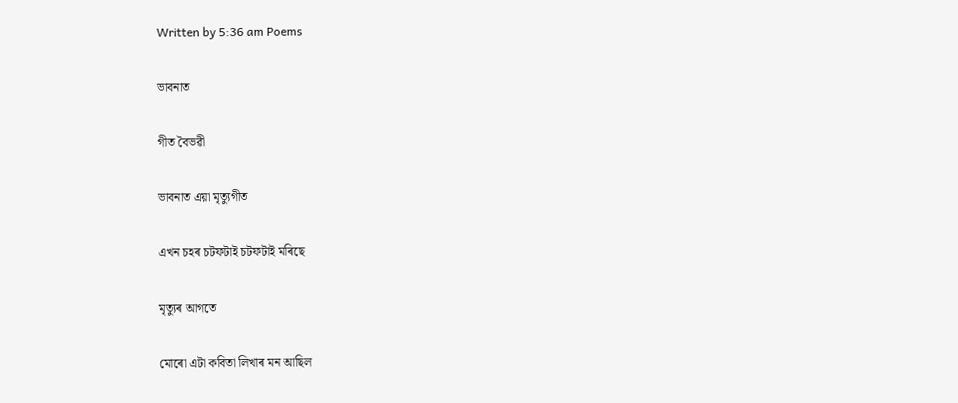Written by 5:36 am Poems

ভাবনাত

গীত বৈভৱী

ভাবনাত এয়া মৃত্যুগীত

এখন চহৰ চটফটাই চটফটাই মৰিছে

মৃত্যুৰ আগতে

মোৰো এটা কবিতা লিখাৰ মন আছিল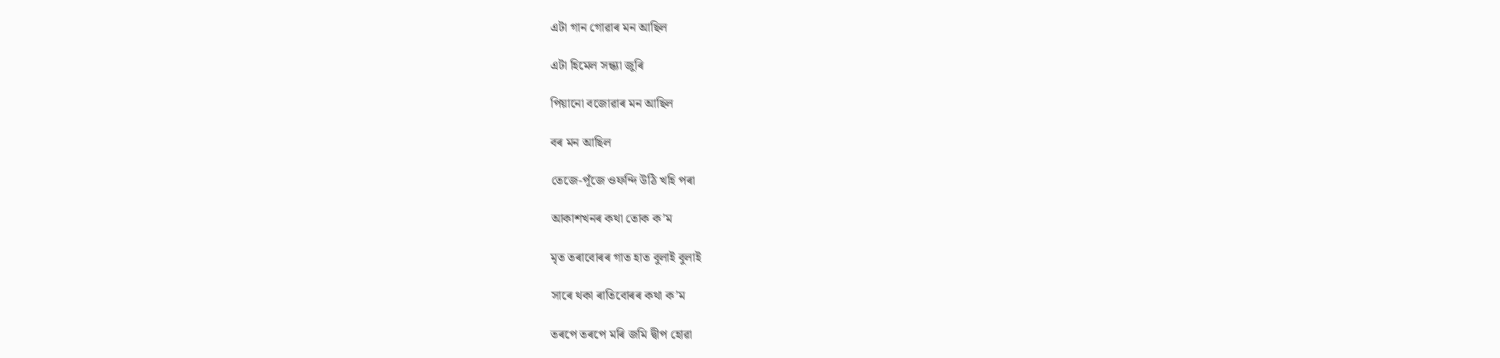এটা গান গোৱাৰ মন আছিল

এটা হিমেল সন্ধ্যা জুৰি

পিয়ানো বজোৱাৰ মন আছিল

বৰ মন আছিল

তেজে-পূঁজে ওফন্দি উঠি খহি পৰা

আকাশখনৰ কথা তোক ক’ম

মৃত তৰাবোৰৰ গাত হাত বুলাই বুলাই

সাৰে থকা ৰাতিবোৰৰ কথা ক’ম

তৰপে তৰপে মৰি জমি দ্বীপ হোৱা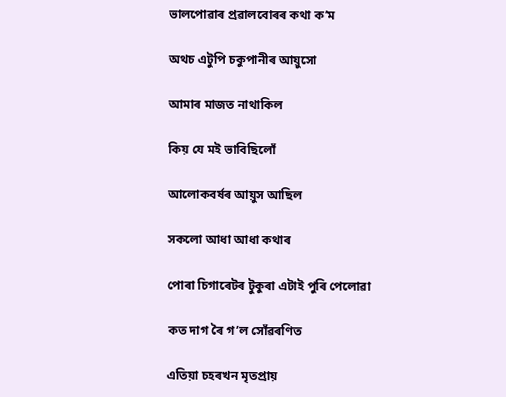ভালপোৱাৰ প্ৰৱালবোৰৰ কথা ক’ম

অথচ এটুপি চকুপানীৰ আয়ুসো

আমাৰ মাজত নাথাকিল

কিয় যে মই ভাবিছিলোঁ‌

আলোকবৰ্ষৰ আয়ুস আছিল

সকলো আধা আধা কথাৰ

পোৰা চিগাৰেটৰ টুকুৰা এটাই পুৰি পেলোৱা

কত দাগ ৰৈ গ’ল সোঁ‌ৱৰণিত

এতিয়া চহৰখন মৃতপ্ৰায়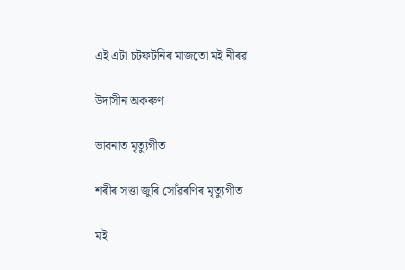এই এটা চটফটনিৰ মাজতো মই নীৰৱ

উদাসীন অকৰুণ

ভাবনাত মৃত্যুগীত

শৰীৰ সত্তা জুৰি সোঁ‌ৱৰণিৰ মৃত্যুগীত

মই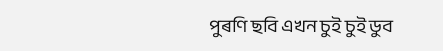পুৰণি ছবি এখন চুই চুই ডুব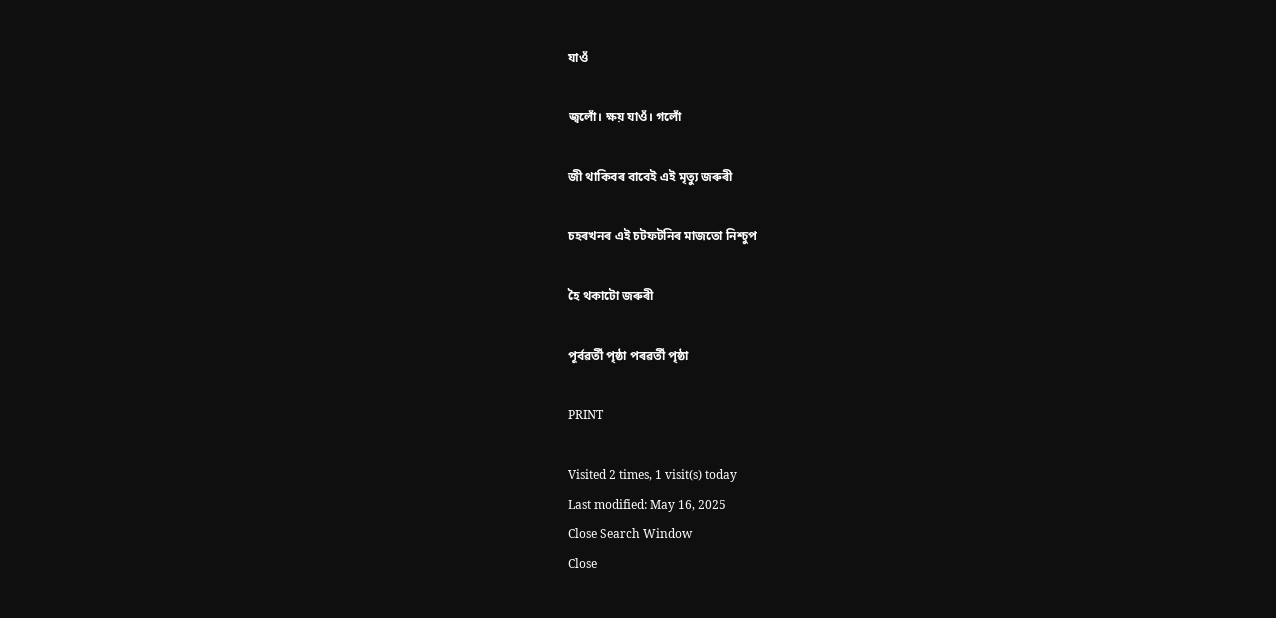যাওঁ‌

জ্বলোঁ। ক্ষয় যাওঁ‌। গলোঁ

জী থাকিবৰ বাবেই এই মৃত্যু জৰুৰী

চহৰখনৰ এই চটফটনিৰ মাজতো নিশ্চুপ

হৈ থকাটো জৰুৰী

পূৰ্বৱৰ্তী পৃষ্ঠা পৰৱৰ্তী পৃষ্ঠা

PRINT

Visited 2 times, 1 visit(s) today
Last modified: May 16, 2025
Close Search Window
Close